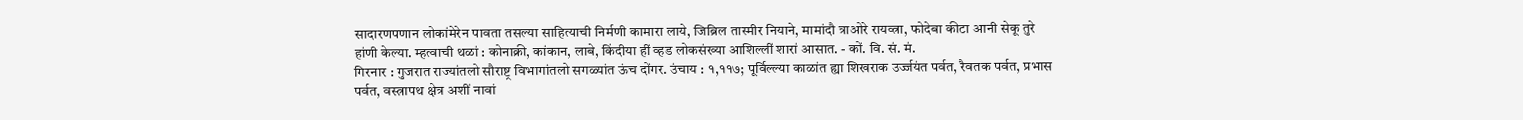सादारणपणान लोकांमेरेन पावता तसल्या साहित्याची निर्मणी कामारा लाये, जिब्रिल तास्मीर नियाने, मामांदौ त्राओरे रायव्त्रा, फोदेबा कीटा आनी सेकू तुरे हांणी केल्या. म्हत्वाची थळां : कोनाक्री, कांकान, लाबे, किंदीया हीं व्हड लोकसंख्या आशिल्लीं शारां आसात. - कों. वि. सं. मं.
गिरनार : गुजरात राज्यांतलो सौराष्ट्र विभागांतलो सगळ्यांत ऊंच दोंगर. उंचाय : १,११७; पूर्विल्ल्या काळांत ह्या शिखराक उर्ज्जयंत पर्वत, रैवतक पर्वत, प्रभास पर्वत, वस्त्रापथ क्षेत्र अशीं नावां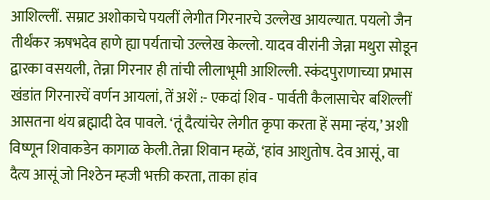आशिल्लीं. सम्राट अशोकाचे पयलीं लेगीत गिरनारचे उल्लेख आयल्यात. पयलो जैन तीर्थंकर ऋषभदेव हाणे ह्या पर्यताचो उल्लेख केल्लो. यादव वीरांनी जेन्ना मथुरा सोडून द्वारका वसयली, तेन्ना गिरनार ही तांची लीलाभूमी आशिल्ली. स्कंदपुराणाच्या प्रभास खंडांत गिरनारचें वर्णन आयलां, तें अशें :- एकदां शिव - पार्वती कैलासाचेर बशिल्लीं आसतना थंय ब्रह्मादी देव पावले. ‘तूं दैत्यांचेर लेगीत कृपा करता हें समा न्हंय,’ अशी विष्णून शिवाकडेन कागाळ केली.तेन्ना शिवान म्हळें, ‘हांव आशुतोष. देव आसूं, वा दैत्य आसूं जो निश्ठेन म्हजी भक्ती करता, ताका हांव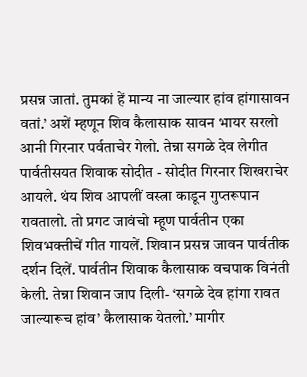प्रसन्न जातां. तुमकां हें मान्य ना जाल्यार हांव हांगासावन वतां.’ अशें म्हणून शिव कैलासाक सावन भायर सरलो आनी गिरनार पर्वताचेर गेलो. तेन्ना सगळे देव लेगीत पार्वतीसयत शिवाक सोदीत - सोदीत गिरनार शिखराचेर आयले. थंय शिव आपलीं वस्त्रा काडून गुप्तरूपान रावतालो. तो प्रगट जावंचो म्हूण पार्वतीन एका शिवभक्तीचें गीत गायलें. शिवान प्रसन्न जावन पार्वतीक दर्शन दिलें. पार्वतीन शिवाक कैलासाक वचपाक विनंती केली. तेन्ना शिवान जाप दिली- ‘सगळे देव हांगा रावत जाल्यारूच हांव’ कैलासाक येतलो.’ मागीर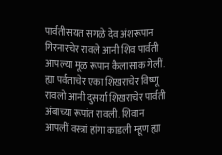पार्वतीसयत सगळे देव अंशरूपान गिरनारचेर रावले आनी शिव पार्वती आपल्या मूळ रूपान कैलासाक गेलीं. ह्या पर्वताचेर एका शिखराचेर विष्णू रावलो आनी दुसर्या शिखराचेर पार्वती अंबाच्या रूपांत रावली. शिवान आपलीं वस्त्रां हांगा काडली म्हूण ह्या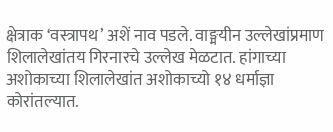क्षेत्राक ‘वस्त्रापथ’ अशें नाव पडले. वाङ्मयीन उल्लेखांप्रमाण शिलालेखांतय गिरनारचे उल्लेख मेळटात. हांगाच्या अशोकाच्या शिलालेखांत अशोकाच्यो १४ धर्माज्ञा कोरांतल्यात.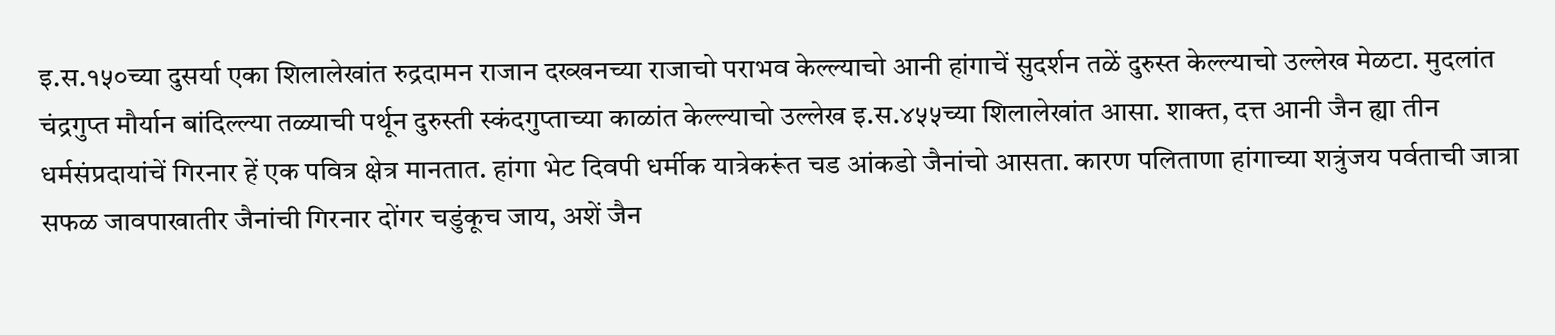इ.स.१५०च्या दुसर्या एका शिलालेखांत रुद्रदामन राजान दख्खनच्या राजाचो पराभव केल्ल्याचो आनी हांगाचें सुदर्शन तळें दुरुस्त केल्ल्याचो उल्लेख मेळटा. मुदलांत चंद्रगुप्त मौर्यान बांदिल्ल्या तळ्याची पर्थून दुरुस्ती स्कंदगुप्ताच्या काळांत केल्ल्याचो उल्लेख इ.स.४५५च्या शिलालेखांत आसा. शाक्त, दत्त आनी जैन ह्या तीन धर्मसंप्रदायांचें गिरनार हें एक पवित्र क्षेत्र मानतात. हांगा भेट दिवपी धर्मीक यात्रेकरूंत चड आंकडो जैनांचो आसता. कारण पलिताणा हांगाच्या शत्रुंजय पर्वताची जात्रा सफळ जावपाखातीर जैनांची गिरनार दोंगर चडुंकूच जाय, अशें जैन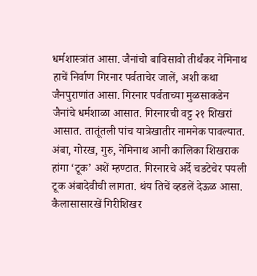धर्मशास्त्रांत आसा. जैनांचो बाविसावो तीर्थंकर नेमिनाथ हाचें निर्वाण गिरनार पर्वताचेर जालें, अशी कथा जैनपुराणांत आसा. गिरनार पर्वताच्या मुळसाकडेन जैनांचे धर्मशाळा आसात. गिरनारची वट्ट २१ शिखरां आसात. तातूंतली पांच यात्रेखातीर नामनेक पावल्यात. अंबा, गोरख, गुरु, नेमिनाथ आनी कालिका शिखराक हांगा ‘टूक’ अशें म्हण्टात. गिरनारचे अर्दे चडटेचेर पयली टूक अंबादेवीची लागता. थंय तिचें व्हडलें देऊळ आसा. कैलासासारखें गिरीशिखर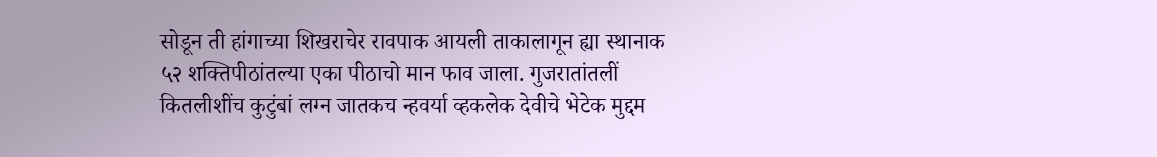सोडून ती हांगाच्या शिखराचेर रावपाक आयली ताकालागून ह्या स्थानाक ५२ शक्तिपीठांतल्या एका पीठाचो मान फाव जाला. गुजरातांतलीं कितलीशींच कुटुंबां लग्न जातकच न्हवर्या व्हकलेक देवीचे भेटेक मुद्दम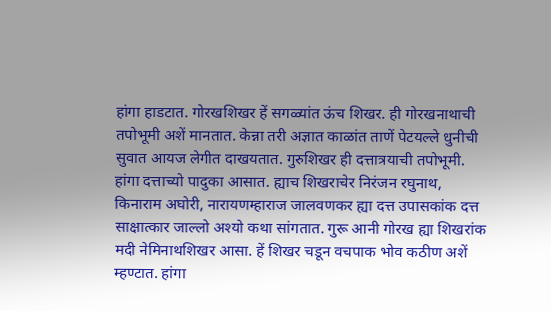हांगा हाडटात. गोरखशिखर हें सगळ्यांत ऊंच शिखर. ही गोरखनाथाची तपोभूमी अशें मानतात. केन्ना तरी अज्ञात काळांत ताणें पेटयल्ले धुनीची सुवात आयज लेगीत दाखयतात. गुरुशिखर ही दत्तात्रयाची तपोभूमी. हांगा दत्ताच्यो पादुका आसात. ह्याच शिखराचेर निरंजन रघुनाथ, किनाराम अघोरी, नारायणम्हाराज जालवणकर ह्या दत्त उपासकांक दत्त साक्षात्कार जाल्लो अश्यो कथा सांगतात. गुरू आनी गोरख ह्या शिखरांक मदी नेमिनाथशिखर आसा. हें शिखर चडून वचपाक भोव कठीण अशें म्हण्टात. हांगा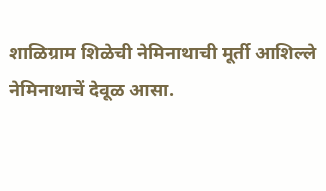शाळिग्राम शिळेची नेमिनाथाची मूर्ती आशिल्ले नेमिनाथाचें देवूळ आसा.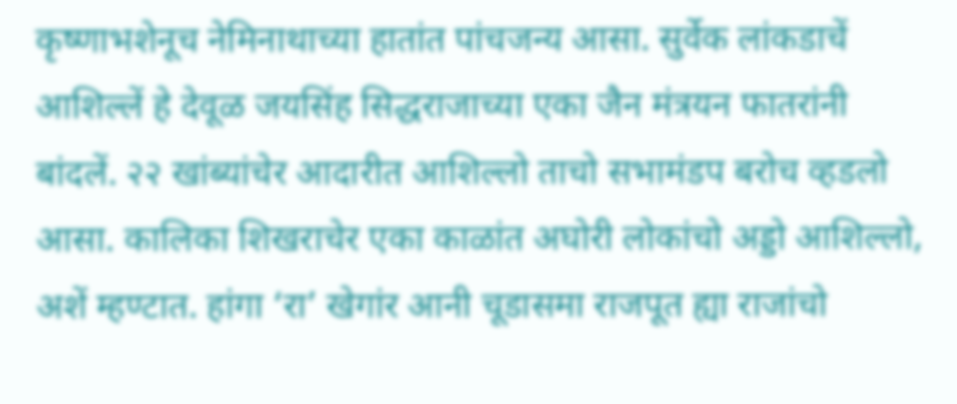कृष्णाभशेनूच नेमिनाथाच्या हातांत पांचजन्य आसा. सुर्वेक लांकडाचें आशिल्लें हे देवूळ जयसिंह सिद्धराजाच्या एका जैन मंत्रयन फातरांनी बांदलें. २२ खांब्यांचेर आदारीत आशिल्लो ताचो सभामंडप बरोच व्हडलो आसा. कालिका शिखराचेर एका काळांत अघोरी लोकांचो अड्डो आशिल्लो, अशें म्हण्टात. हांगा ‘रा’ खेगांर आनी चूडासमा राजपूत ह्या राजांचो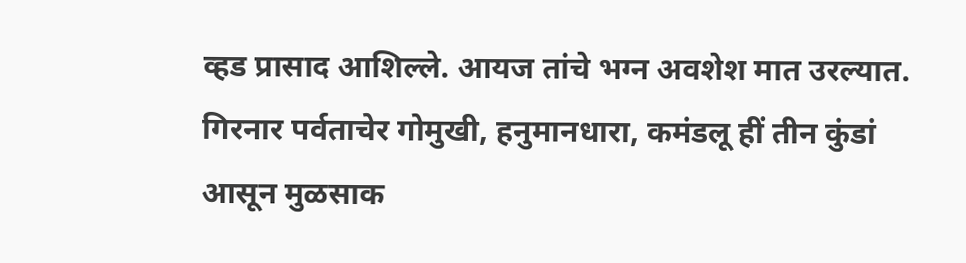व्हड प्रासाद आशिल्ले. आयज तांचे भग्न अवशेश मात उरल्यात. गिरनार पर्वताचेर गोमुखी, हनुमानधारा, कमंडलू हीं तीन कुंडां आसून मुळसाक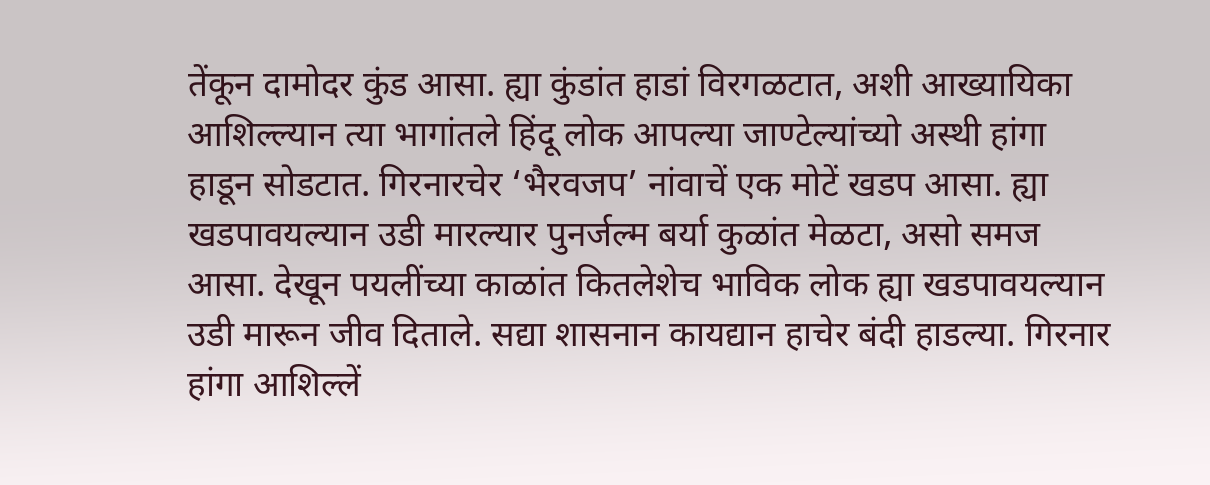तेंकून दामोदर कुंड आसा. ह्या कुंडांत हाडां विरगळटात, अशी आख्यायिका आशिल्ल्यान त्या भागांतले हिंदू लोक आपल्या जाण्टेल्यांच्यो अस्थी हांगा हाडून सोडटात. गिरनारचेर ‘भैरवजप’ नांवाचें एक मोटें खडप आसा. ह्या खडपावयल्यान उडी मारल्यार पुनर्जल्म बर्या कुळांत मेळटा, असो समज आसा. देखून पयलींच्या काळांत कितलेशेच भाविक लोक ह्या खडपावयल्यान उडी मारून जीव दिताले. सद्या शासनान कायद्यान हाचेर बंदी हाडल्या. गिरनार हांगा आशिल्लें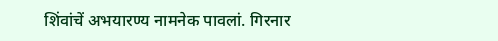शिंवांचें अभयारण्य नामनेक पावलां. गिरनार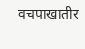वचपाखातीर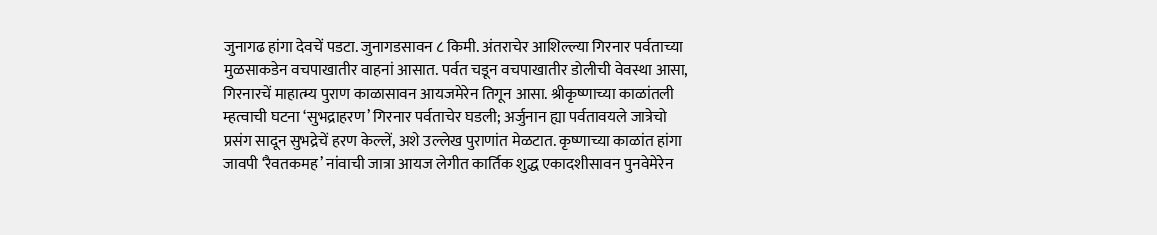जुनागढ हांगा देवचें पडटा. जुनागडसावन ८ किमी. अंतराचेर आशिल्ल्या गिरनार पर्वताच्या मुळसाकडेन वचपाखातीर वाहनां आसात. पर्वत चडून वचपाखातीर डोलीची वेवस्था आसा, गिरनारचें माहात्म्य पुराण काळासावन आयजमेरेन तिगून आसा. श्रीकृष्णाच्या काळांतली म्हत्वाची घटना ‘सुभद्राहरण’ गिरनार पर्वताचेर घडली; अर्जुनान ह्या पर्वतावयले जात्रेचो प्रसंग सादून सुभद्रेचें हरण केल्लें, अशे उल्लेख पुराणांत मेळटात. कृष्णाच्या काळांत हांगा जावपी ‘रैवतकमह’ नांवाची जात्रा आयज लेगीत कार्तिक शुद्ध एकादशीसावन पुनवेमेरेन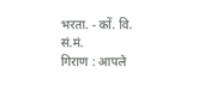भरता. - कों. वि. सं.मं.
गिराण : आपले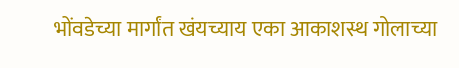भोंवडेच्या मार्गांत खंयच्याय एका आकाशस्थ गोलाच्या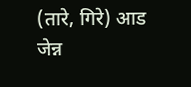(तारे, गिरे) आड जेन्न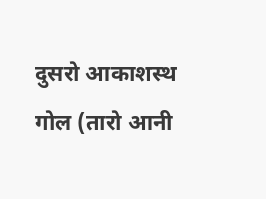दुसरो आकाशस्थ गोल (तारो आनी